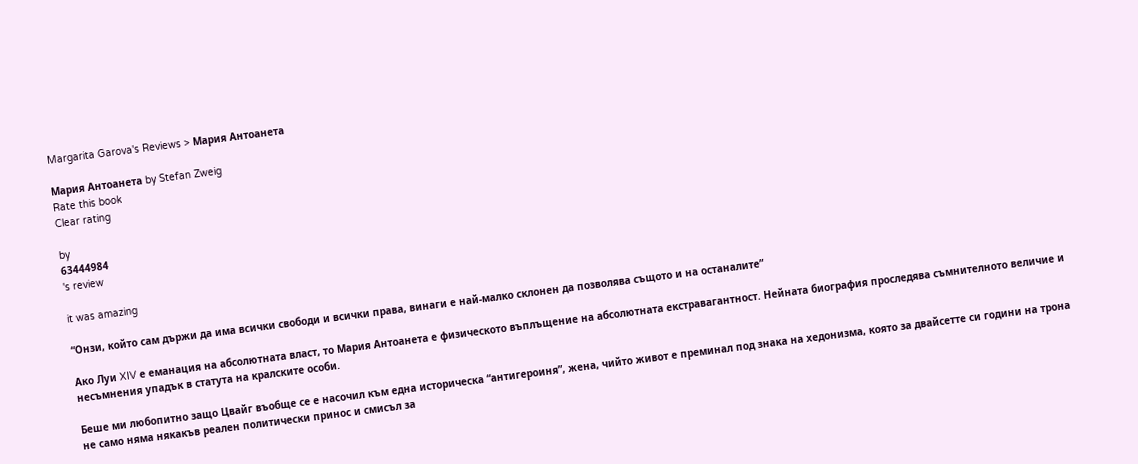Margarita Garova's Reviews > Мария Антоанета

Мария Антоанета by Stefan Zweig
Rate this book
Clear rating

by
63444984
's review

it was amazing

“Онзи, който сам държи да има всички свободи и всички права, винаги е най-малко склонен да позволява същото и на останалите”

Ако Луи XIV е еманация на абсолютната власт, то Мария Антоанета е физическото въплъщение на абсолютната екстравагантност. Нейната биография проследява съмнителното величие и несъмнения упадък в статута на кралските особи.

Беше ми любопитно защо Цвайг въобще се е насочил към една историческа “антигероиня”, жена, чийто живот е преминал под знака на хедонизма, която за двайсетте си години на трона не само няма някакъв реален политически принос и смисъл за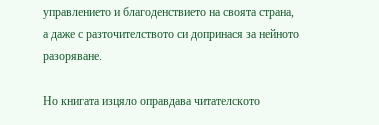управлението и благоденствието на своята страна, а даже с разточителството си допринася за нейното разоряване.

Но книгата изцяло оправдава читателското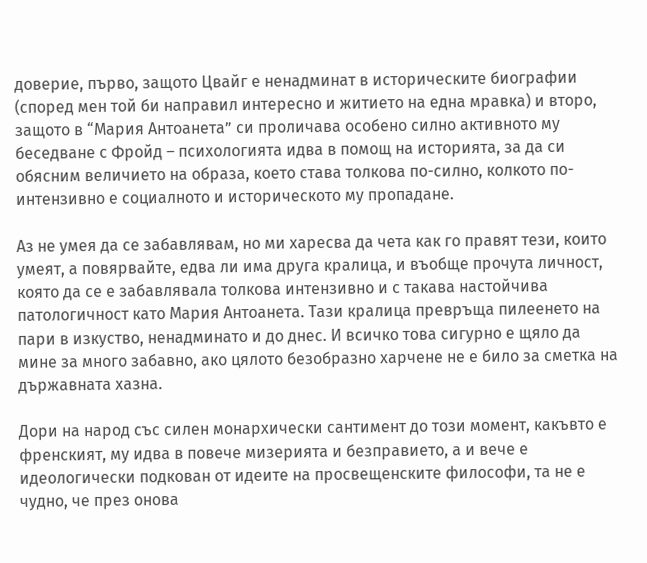доверие, първо, защото Цвайг е ненадминат в историческите биографии (според мен той би направил интересно и житието на една мравка) и второ, защото в “Мария Антоанета” си проличава особено силно активното му беседване с Фройд – психологията идва в помощ на историята, за да си обясним величието на образа, което става толкова по-силно, колкото по-интензивно е социалното и историческото му пропадане.

Аз не умея да се забавлявам, но ми харесва да чета как го правят тези, които умеят, а повярвайте, едва ли има друга кралица, и въобще прочута личност, която да се е забавлявала толкова интензивно и с такава настойчива патологичност като Мария Антоанета. Тази кралица превръща пилеенето на пари в изкуство, ненадминато и до днес. И всичко това сигурно е щяло да мине за много забавно, ако цялото безобразно харчене не е било за сметка на държавната хазна.

Дори на народ със силен монархически сантимент до този момент, какъвто е френският, му идва в повече мизерията и безправието, а и вече е идеологически подкован от идеите на просвещенските философи, та не е чудно, че през онова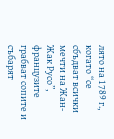лято на 1789 г., когато “се сбъдват всички мечти на Жан-Жак Русо”, французите грабват сопите и събарят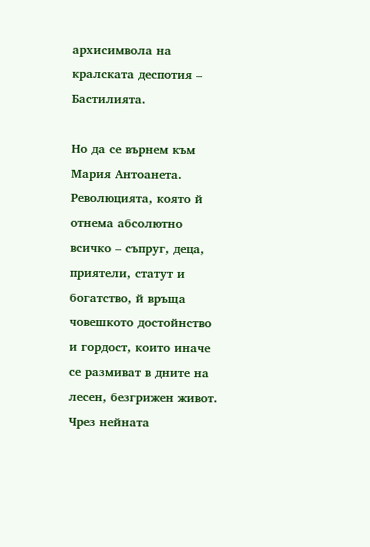архисимвола на кралската деспотия – Бастилията.

Но да се върнем към Мария Антоанета. Революцията, която й отнема абсолютно всичко – съпруг, деца, приятели, статут и богатство, й връща човешкото достойнство и гордост, които иначе се размиват в дните на лесен, безгрижен живот. Чрез нейната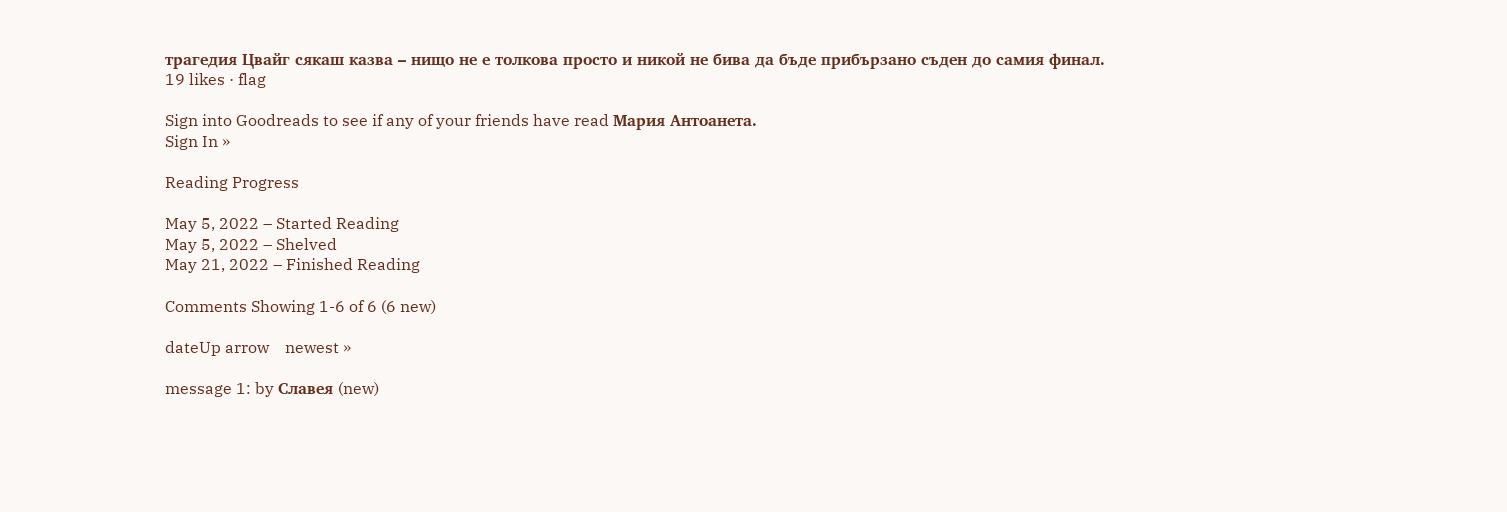трагедия Цвайг сякаш казва – нищо не е толкова просто и никой не бива да бъде прибързано съден до самия финал.
19 likes · flag

Sign into Goodreads to see if any of your friends have read Мария Антоанета.
Sign In »

Reading Progress

May 5, 2022 – Started Reading
May 5, 2022 – Shelved
May 21, 2022 – Finished Reading

Comments Showing 1-6 of 6 (6 new)

dateUp arrow    newest »

message 1: by Славея (new)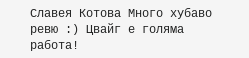Славея Котова Много хубаво ревю :) Цвайг е голяма работа!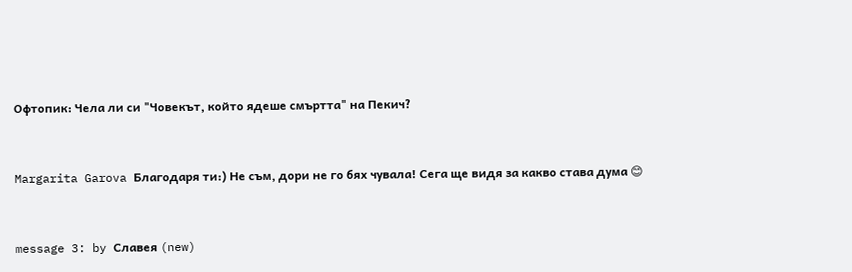Офтопик: Чела ли си "Човекът, който ядеше смъртта" на Пекич?


Margarita Garova Благодаря ти:) Не съм, дори не го бях чувала! Сега ще видя за какво става дума 😊


message 3: by Славея (new)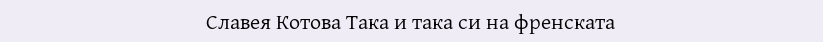Славея Котова Така и така си на френската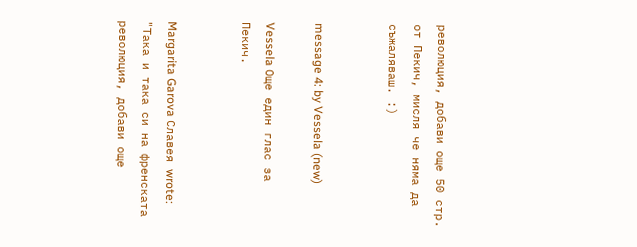революция, добави още 50 стр. от Пекич, мисля че няма да съжаляваш. :)


message 4: by Vessela (new)

Vessela Още един глас за Пекич.


Margarita Garova Славея wrote: "Така и така си на френската революция, добави още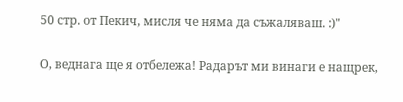50 стр. от Пекич, мисля че няма да съжаляваш. :)"

О, веднага ще я отбележа! Радарът ми винаги е нащрек,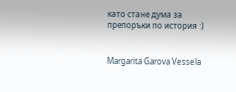като стане дума за препоръки по история :)


Margarita Garova Vessela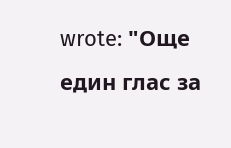wrote: "Още един глас за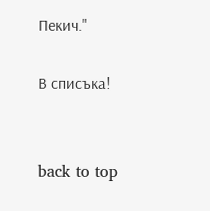Пекич."

В списъка!


back to top